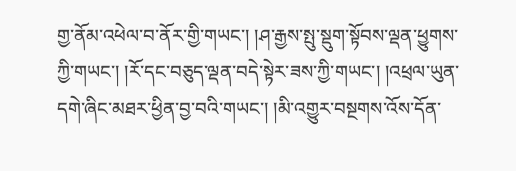གྱ་ནོམ་འཕེལ་བ་ནོར་གྱི་གཡང་། །ཤ་རྒྱས་སྤུ་སྡུག་སྟོབས་ལྡན་ཕྱུགས་ཀྱི་གཡང་། །རོ་དང་བཅུད་ལྡན་བདེ་སྟེར་ཟས་ཀྱི་གཡང་། །འཕྲལ་ཡུན་དགེ་ཞིང་མཐར་ཕྱིན་བྱ་བའི་གཡང་། །མི་འགྱུར་བསྔགས་འོས་དོན་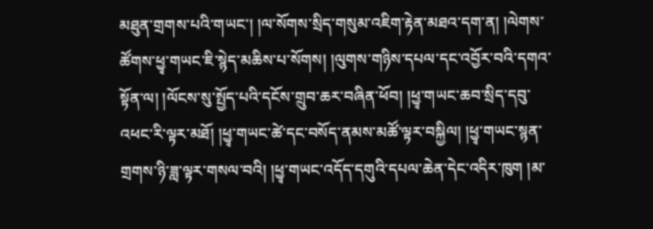མཐུན་གྲགས་པའི་གཡང་། །ལ་སོགས་སྲིད་གསུམ་འཇིག་རྟེན་མཐའ་དག་ན། །ལེགས་ཚོགས་ཕྱྭ་གཡང་ཇི་སྙེད་མཆིས་པ་སོགས། །ལུགས་གཉིས་དཔལ་དང་འབྱོར་བའི་དགའ་སྟོན་ལ། །ལོངས་སུ་སྤྱོད་པའི་དངོས་གྲུབ་ཆར་བཞིན་ཕོབ། །ཕྱྭ་གཡང་ཆབ་སྲིད་དབུ་འཕང་རི་ལྟར་མཐོ། །ཕྱྭ་གཡང་ཚེ་དང་བསོད་ནམས་མཚོ་ལྟར་བསྐྱིལ། །ཕྱྭ་གཡང་སྙན་གྲགས་ཉི་ཟླ་ལྟར་གསལ་བའི། །ཕྱྭ་གཡང་འདོད་དགུའི་དཔལ་ཆེན་དེང་འདིར་ཁུག །མ་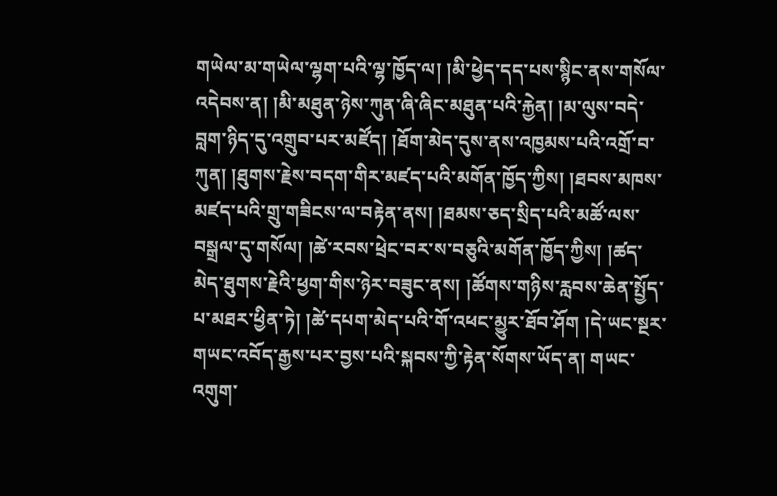གཡེལ་མ་གཡེལ་ལྷག་པའི་ལྷ་ཁྱོད་ལ། །མི་ཕྱེད་དད་པས་སྙིང་ནས་གསོལ་འདེབས་ན། །མི་མཐུན་ཉེས་ཀུན་ཞི་ཞིང་མཐུན་པའི་རྐྱེན། །མ་ལུས་བདེ་བླག་ཉིད་དུ་འགྲུབ་པར་མཛོད། །ཐོག་མེད་དུས་ནས་འཁྱམས་པའི་འགྲོ་བ་ཀུན། །ཐུགས་རྗེས་བདག་གིར་མཛད་པའི་མགོན་ཁྱོད་ཀྱིས། །ཐབས་མཁས་མཛད་པའི་གྲུ་གཟིངས་ལ་བརྟེན་ནས། །ཐམས་ཅད་སྲིད་པའི་མཚོ་ལས་བསྒྲལ་དུ་གསོལ། །ཚེ་རབས་ཕྲེང་བར་ས་བཅུའི་མགོན་ཁྱོད་ཀྱིས། །ཚད་མེད་ཐུགས་རྗེའི་ཕྱག་གིས་ཉེར་བཟུང་ནས། །ཚོགས་གཉིས་རླབས་ཆེན་སྤྱོད་པ་མཐར་ཕྱིན་ཏེ། །ཚེ་དཔག་མེད་པའི་གོ་འཕང་མྱུར་ཐོབ་ཤོག །དེ་ཡང་སྔར་གཡང་འབོད་རྒྱས་པར་བྱས་པའི་སྐབས་ཀྱི་རྟེན་སོགས་ཡོད་ན། གཡང་འགུག་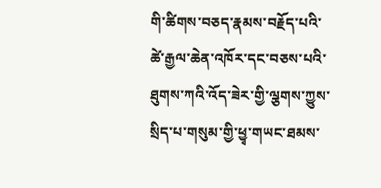གི་ཚིགས་བཅད་རྣམས་བརྗོད་པའི་ཚེ་རྒྱལ་ཆེན་འཁོར་དང་བཅས་པའི་ཐུགས་ཀའི་འོད་ཟེར་གྱི་ལྕགས་ཀྱུས་སྲིད་པ་གསུམ་གྱི་ཕྱྭ་གཡང་ཐམས་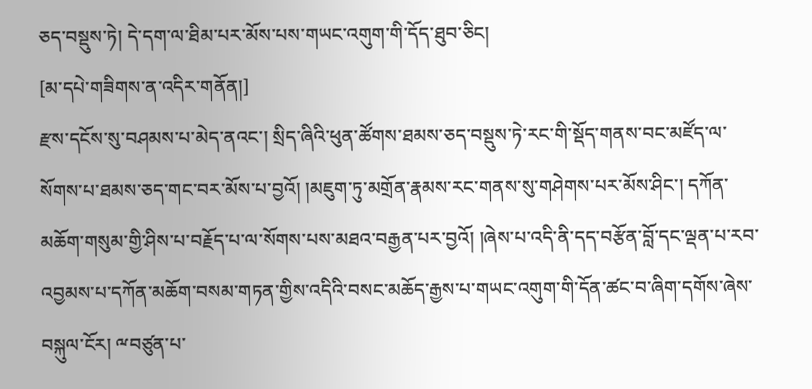ཅད་བསྡུས་ཏེ། དེ་དག་ལ་ཐིམ་པར་མོས་པས་གཡང་འགུག་གི་དོད་ཐུབ་ཅིང།
[མ་དཔེ་གཟིགས་ན་འདིར་གནོན།]
རྫས་དངོས་སུ་བཤམས་པ་མེད་ནའང་། སྲིད་ཞིའི་ཕུན་ཚོགས་ཐམས་ཅད་བསྡུས་ཏེ་རང་གི་སྡོད་གནས་བང་མཛོད་ལ་སོགས་པ་ཐམས་ཅད་གང་བར་མོས་པ་བྱའོ། །མཇུག་ཏུ་མགྲོན་རྣམས་རང་གནས་སུ་གཤེགས་པར་མོས་ཤིང་། དཀོན་མཆོག་གསུམ་གྱི་ཤིས་པ་བརྗོད་པ་ལ་སོགས་པས་མཐའ་བརྒྱན་པར་བྱའོ། །ཞེས་པ་འདི་ནི་དད་བརྩོན་བློ་དང་ལྡན་པ་རབ་འབྱམས་པ་དཀོན་མཆོག་བསམ་གཏན་གྱིས་འདིའི་བསང་མཆོད་རྒྱས་པ་གཡང་འགུག་གི་དོན་ཚང་བ་ཞིག་དགོས་ཞེས་བསྐུལ་ངོར། ྋབཙུན་པ་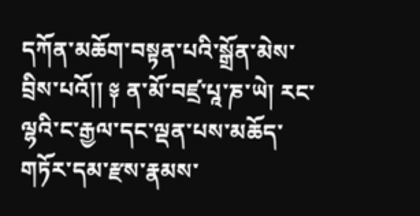དཀོན་མཆོག་བསྟན་པའི་སྒྲོན་མེས་བྲིས་པའོ།། ༈ ན་མོ་བཛྲ་པཱ་ཎ་ཡེ། རང་ལྷའི་ང་རྒྱལ་དང་ལྡན་པས་མཆོད་གཏོར་དམ་རྫས་རྣམས་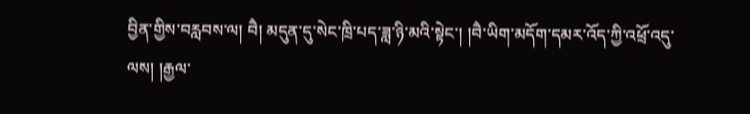བྱིན་གྱིས་བརླབས་ལ། བཻ། མདུན་དུ་སེང་ཁྲི་པད་ཟླ་ཉི་མའི་སྟེང་། །བཻ་ཡིག་མདོག་དམར་འོད་ཀྱི་འཕྲོ་འདུ་ལས། །རྒྱལ་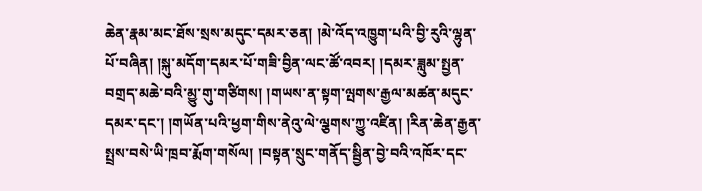ཆེན་རྣམ་མང་ཐོས་སྲས་མདུང་དམར་ཅན། །མེ་འོད་འཁྱུག་པའི་བྱི་རུའི་ལྷུན་པོ་བཞིན། །སྐུ་མདོག་དམར་པོ་གཟི་བྱིན་ལང་ཚོ་འབར། །དམར་ཟླུམ་སྤྱན་བགྲད་མཆེ་བའི་མྱུ་གུ་གཙིགས། །གཡས་ན་སྟག་ལྤགས་རྒྱལ་མཚན་མདུང་དམར་དང་། །གཡོན་པའི་ཕྱག་གིས་ནེའུ་ལེ་ལྕགས་ཀྱུ་འཛིན། །རིན་ཆེན་རྒྱན་སྤྲས་བསེ་ཡི་ཁྲབ་རྨོག་གསོལ། །བསྟན་སྲུང་གནོད་སྦྱིན་བྱེ་བའི་འཁོར་དང་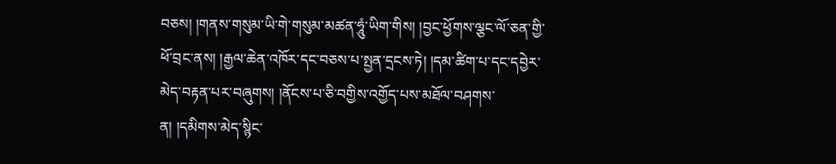བཅས། །གནས་གསུམ་ཡི་གེ་གསུམ་མཚན་ཧཱུཾ་ཡིག་གིས། །བྱང་ཕྱོགས་ལྕང་ལོ་ཅན་གྱི་ཕོ་བྲང་ནས། །རྒྱལ་ཆེན་འཁོར་དང་བཅས་པ་སྤྱན་དྲངས་ཏེ། །དམ་ཚིག་པ་དང་དབྱེར་མེད་བརྟན་པར་བཞུགས། །ནོངས་པ་ཅི་བགྱིས་འགྱོད་པས་མཐོལ་བཤགས་ན། །དམིགས་མེད་སྙིང་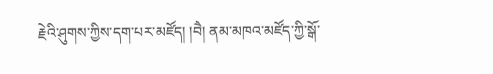རྗེའི་ཤུགས་ཀྱིས་དག་པར་མཛོད། །བཻ། ནམ་མཁའ་མཛོད་ཀྱི་སྒོ་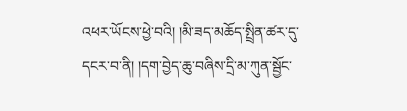འཕར་ཡོངས་ཕྱེ་བའི། །མི་ཟད་མཆོད་སྤྲིན་ཚར་དུ་དངར་བ་ནི། །དག་བྱེད་ཆུ་བཞིས་དྲི་མ་ཀུན་སྦྱོང་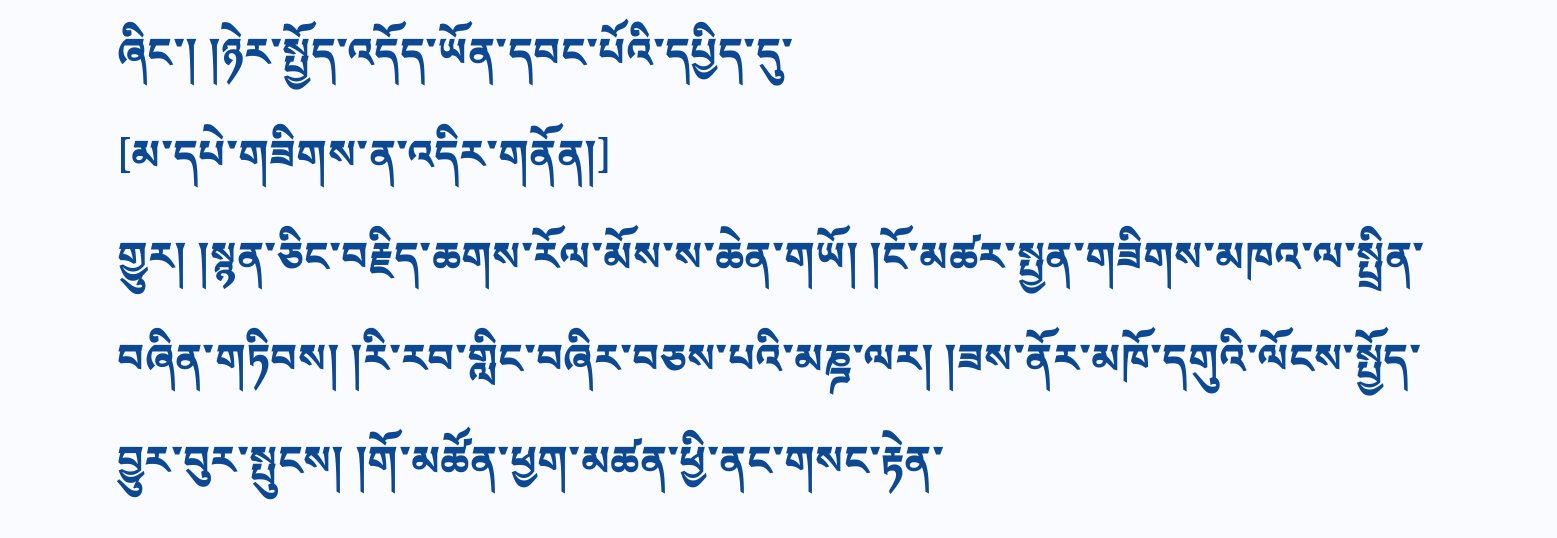ཞིང་། །ཉེར་སྤྱོད་འདོད་ཡོན་དབང་པོའི་དཔྱིད་དུ་
[མ་དཔེ་གཟིགས་ན་འདིར་གནོན།]
གྱུར། །སྙན་ཅིང་བརྗིད་ཆགས་རོལ་མོས་ས་ཆེན་གཡོ། །ངོ་མཚར་སྤྱན་གཟིགས་མཁའ་ལ་སྤྲིན་བཞིན་གཏིབས། །རི་རབ་གླིང་བཞིར་བཅས་པའི་མཎྜ་ལར། །ཟས་ནོར་མཁོ་དགུའི་ལོངས་སྤྱོད་བྱུར་བུར་སྤུངས། །གོ་མཚོན་ཕྱག་མཚན་ཕྱི་ནང་གསང་རྟེན་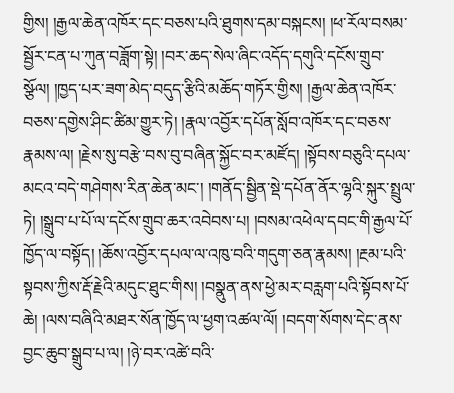གྱིས། །རྒྱལ་ཆེན་འཁོར་དང་བཅས་པའི་ཐུགས་དམ་བསྐངས། །ཕ་རོལ་བསམ་སྦྱོར་ངན་པ་ཀུན་བཟློག་སྟེ། །བར་ཆད་སེལ་ཞིང་འདོད་དགུའི་དངོས་གྲུབ་སྩོལ། །ཁྱད་པར་ཟག་མེད་བདུད་རྩིའི་མཆོད་གཏོར་གྱིས། །རྒྱལ་ཆེན་འཁོར་བཅས་དགྱེས་ཤིང་ཚིམ་གྱུར་ཏེ། །རྣལ་འབྱོར་དཔོན་སློབ་འཁོར་དང་བཅས་རྣམས་ལ། །རྗེས་སུ་བརྩེ་བས་བུ་བཞིན་སྐྱོང་བར་མཛོད། །སྟོབས་བཅུའི་དཔལ་མངའ་བདེ་གཤེགས་རིན་ཆེན་མང་། །གནོད་སྦྱིན་སྡེ་དཔོན་ནོར་ལྷའི་སྐུར་སྤྲུལ་ཏེ། །སྒྲུབ་པ་པོ་ལ་དངོས་གྲུབ་ཆར་འབེབས་པ། །བསམ་འཕེལ་དབང་གི་རྒྱལ་པོ་ཁྱོད་ལ་བསྟོད། །ཆོས་འབྱོར་དཔལ་ལ་འཁུ་བའི་གདུག་ཅན་རྣམས། །རྔམ་པའི་སྟབས་ཀྱིས་རྡོ་རྗེའི་མདུང་ཐུང་གིས། །བསྣུན་ནས་ཕྱེ་མར་བརླག་པའི་སྟོབས་པོ་ཆེ། །ལས་བཞིའི་མཐར་སོན་ཁྱོད་ལ་ཕྱག་འཚལ་ལོ། །བདག་སོགས་དེང་ནས་བྱང་ཆུབ་སྒྲུབ་པ་ལ། །ཉེ་བར་འཚེ་བའི་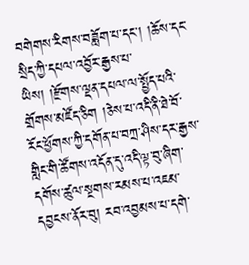བགེགས་རིགས་བཟློག་པ་དང་། །ཆོས་དང་སྲིད་ཀྱི་དཔལ་འབྱོར་རྒྱས་པ་ཡིས། །རྫོགས་ལྡན་དཔལ་ལ་སྤྱོད་པའི་གྲོགས་མཛོད་ཅིག །ཅེས་པ་འདི་ནི་ཐེ་བོ་རོང་ཕྱོགས་ཀྱི་དགོན་པ་བཀྲ་ཤིས་དར་རྒྱས་གླིང་གི་ཚོགས་འདོན་དུ་འདི་ལྟ་བུ་ཞིག་དགོས་ཚུལ་སྔགས་རམས་པ་འཇམ་དབྱངས་ནོར་བུ། རབ་འབྱམས་པ་དགེ་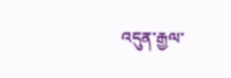འདུན་རྒྱལ་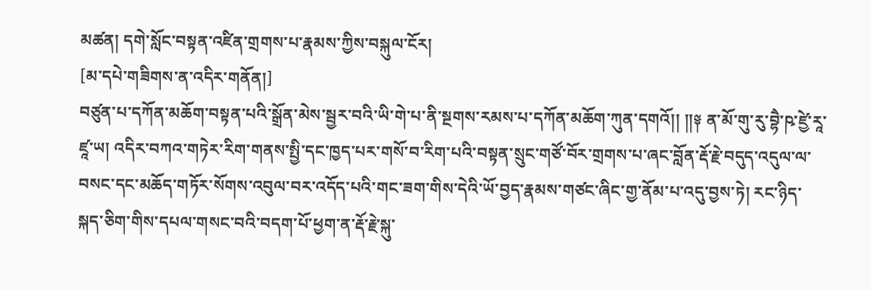མཚན། དགེ་སློང་བསྟན་འཛིན་གྲགས་པ་རྣམས་ཀྱིས་བསྐུལ་ངོར།
[མ་དཔེ་གཟིགས་ན་འདིར་གནོན།]
བཙུན་པ་དཀོན་མཆོག་བསྟན་པའི་སྒྲོན་མེས་སྦྱར་བའི་ཡི་གེ་པ་ནི་སྔགས་རམས་པ་དཀོན་མཆོག་ཀུན་དགའོ།། །།༈ ན་མོ་གུ་རུ་བྷཻ་ཥ་ཛྱེ་རཱ་ཛཱ་ཡ། འདིར་བཀའ་གཏེར་རིག་གནས་སྤྱི་དང་ཁྱད་པར་གསོ་བ་རིག་པའི་བསྟན་སྲུང་གཙོ་བོར་གྲགས་པ་ཞང་བློན་རྡོ་རྗེ་བདུད་འདུལ་ལ་བསང་དང་མཆོད་གཏོར་སོགས་འབུལ་བར་འདོད་པའི་གང་ཟག་གིས་དེའི་ཡོ་བྱད་རྣམས་གཙང་ཞིང་གྱ་ནོམ་པ་འདུ་བྱས་ཏེ། རང་ཉིད་སྐད་ཅིག་གིས་དཔལ་གསང་བའི་བདག་པོ་ཕྱག་ན་རྡོ་རྗེ་སྐུ་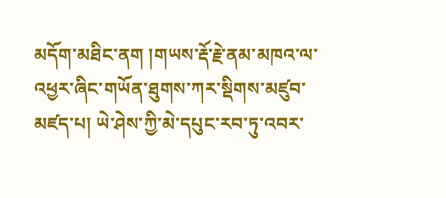མདོག་མཐིང་ནག །གཡས་རྡོ་རྗེ་ནམ་མཁའ་ལ་འཕྱར་ཞིང་གཡོན་ཐུགས་ཀར་སྡིགས་མཛུབ་མཛད་པ། ཡེ་ཤེས་ཀྱི་མེ་དཔུང་རབ་ཏུ་འབར་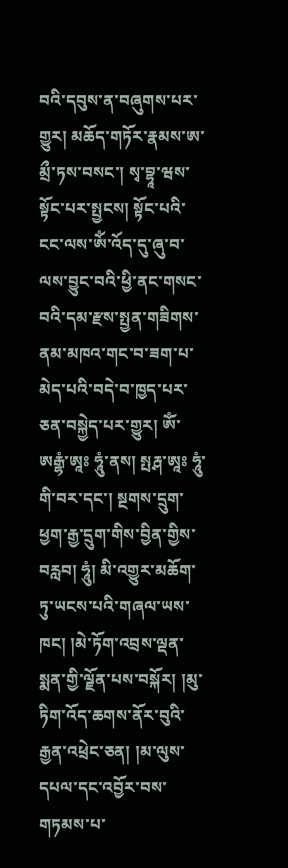བའི་དབུས་ན་བཞུགས་པར་གྱུར། མཆོད་གཏོར་རྣམས་ཨ་མྲྀ་ཏས་བསང་། སྭ་བྷཱ་ཝས་སྟོང་པར་སྤྱངས། སྟོང་པའི་ངང་ལས་ཨོཾ་འོད་དུ་ཞུ་བ་ལས་བྱུང་བའི་ཕྱི་ནང་གསང་བའི་དམ་རྫས་སྤྱན་གཟིགས་ནམ་མཁའ་གང་བ་ཟག་པ་མེད་པའི་བདེ་བ་ཁྱད་པར་ཅན་བསྐྱེད་པར་གྱུར། ཨོཾ་ཨརྒྷཾ་ཨཱཿ ཧཱུཾ་ནས། སྤརྴ་ཨཱཿ ཧཱུཾ་གི་བར་དང་། སྔགས་དྲུག་ཕྱག་རྒྱ་དྲུག་གིས་བྱིན་གྱིས་བརླབ། ཧཱུཾ། མི་འགྱུར་མཆོག་ཏུ་ཡངས་པའི་གཞལ་ཡས་ཁང། །མེ་ཏོག་འབྲས་ལྡན་སྨན་གྱི་ལྗོན་པས་བསྐོར། །མུ་ཏིག་འོད་ཆགས་ནོར་བུའི་རྒྱན་འཕྲེང་ཅན། །མ་ལུས་དཔལ་དང་འབྱོར་བས་གཏམས་པ་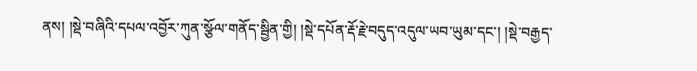ནས། །སྡེ་བཞིའི་དཔལ་འབྱོར་ཀུན་སྩོལ་གནོད་སྦྱིན་གྱི། །སྡེ་དཔོན་རྡོ་རྗེ་བདུད་འདུལ་ཡབ་ཡུམ་དང་། །སྡེ་བརྒྱད་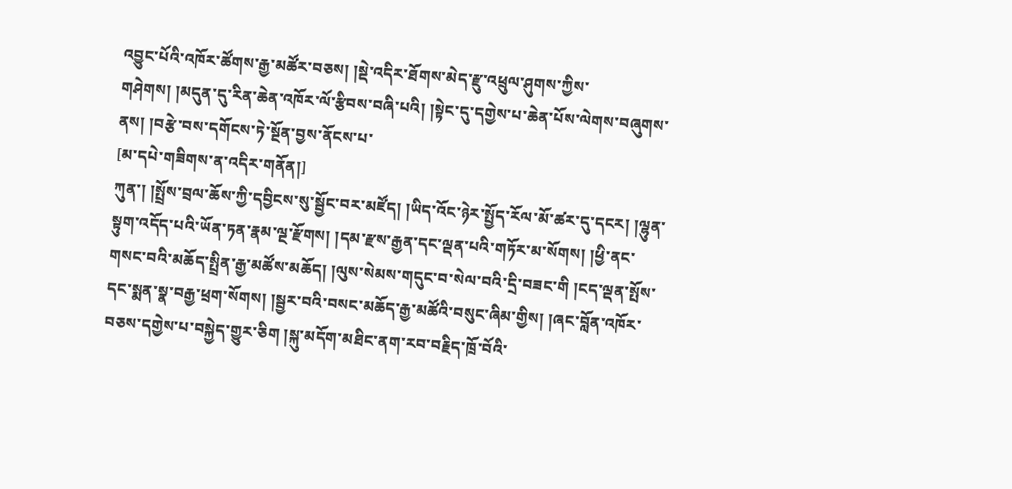འབྱུང་པོའི་འཁོར་ཚོགས་རྒྱ་མཚོར་བཅས། །སྡེ་འདིར་ཐོགས་མེད་རྫུ་འཕྲུལ་ཤུགས་ཀྱིས་གཤེགས། །མདུན་དུ་རིན་ཆེན་འཁོར་ལོ་རྩིབས་བཞི་པའི། །སྟེང་དུ་དགྱེས་པ་ཆེན་པོས་ལེགས་བཞུགས་ནས། །བརྩེ་བས་དགོངས་ཏེ་སྔོན་བྱས་ནོངས་པ་
[མ་དཔེ་གཟིགས་ན་འདིར་གནོན།]
ཀུན་། །སྤྲོས་བྲལ་ཆོས་ཀྱི་དབྱིངས་སུ་སྦྱོང་བར་མཛོད། །ཡིད་འོང་ཉེར་སྤྱོད་རོལ་མོ་ཚར་དུ་དངར། །ལྷུན་སྟུག་འདོད་པའི་ཡོན་ཏན་རྣམ་ལྔ་རྫོགས། །དམ་རྫས་རྒྱན་དང་ལྡན་པའི་གཏོར་མ་སོགས། །ཕྱི་ནང་གསང་བའི་མཆོད་སྤྲིན་རྒྱ་མཚོས་མཆོད། །ལུས་སེམས་གདུང་བ་སེལ་བའི་དྲི་བཟང་གི །ངད་ལྡན་སྤོས་དང་སྨན་སྣ་བརྒྱ་ཕྲག་སོགས། །སྦྱར་བའི་བསང་མཆོད་རྒྱ་མཚོའི་བསུང་ཞིམ་གྱིས། །ཞང་བློན་འཁོར་བཅས་དགྱེས་པ་བསྐྱེད་གྱུར་ཅིག །སྐུ་མདོག་མཐིང་ནག་རབ་བརྗིད་ཁྲོ་བོའི་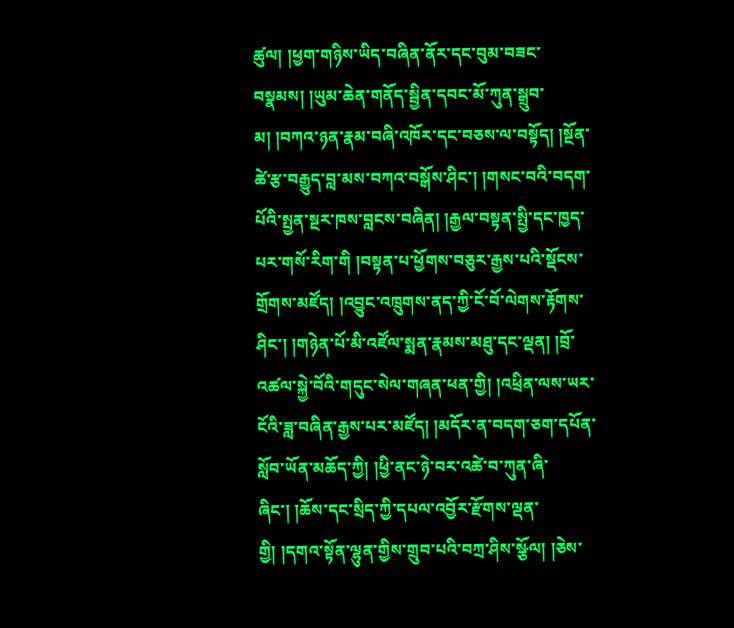ཚུལ། །ཕྱག་གཉིས་ཡིད་བཞིན་ནོར་དང་བུམ་བཟང་བསྣམས། །ཡུམ་ཆེན་གནོད་སྦྱིན་དབང་མོ་ཀུན་སྒྲུབ་མ། །བཀའ་ཉན་རྣམ་བཞི་འཁོར་དང་བཅས་ལ་བསྟོད། །སྔོན་ཚེ་རྩ་བརྒྱུད་བླ་མས་བཀའ་བསྒོས་ཤིང་། །གསང་བའི་བདག་པོའི་སྤྱན་སྔར་ཁས་བླངས་བཞིན། །རྒྱལ་བསྟན་སྤྱི་དང་ཁྱད་པར་གསོ་རིག་གི །བསྟན་པ་ཕྱོགས་བཅུར་རྒྱས་པའི་སྡོངས་གྲོགས་མཛོད། །འབྱུང་འཁྲུགས་ནད་ཀྱི་ངོ་བོ་ལེགས་རྟོགས་ཤིང་། །གཉེན་པོ་མི་འཛོལ་སྨན་རྣམས་མཐུ་དང་ལྡན། །བྲོ་འཚལ་སྐྱེ་བོའི་གདུང་སེལ་གཞན་ཕན་གྱི། །འཕྲིན་ལས་ཡར་ངོའི་ཟླ་བཞིན་རྒྱས་པར་མཛོད། །མདོར་ན་བདག་ཅག་དཔོན་སློབ་ཡོན་མཆོད་ཀྱི། །ཕྱི་ནང་ཉེ་བར་འཚེ་བ་ཀུན་ཞི་ཞིང་། །ཆོས་དང་སྲིད་ཀྱི་དཔལ་འབྱོར་རྫོགས་ལྡན་གྱི། །དགའ་སྟོན་ལྷུན་གྱིས་གྲུབ་པའི་བཀྲ་ཤིས་སྩོལ། །ཅེས་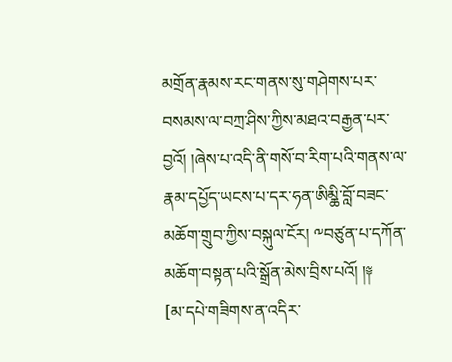མགྲོན་རྣམས་རང་གནས་སུ་གཤེགས་པར་བསམས་ལ་བཀྲ་ཤིས་ཀྱིས་མཐའ་བརྒྱན་པར་བྱའོ། །ཞེས་པ་འདི་ནི་གསོ་བ་རིག་པའི་གནས་ལ་རྣམ་དཔྱོད་ཡངས་པ་དར་ཧན་ཨིམྖི་བློ་བཟང་མཆོག་གྲུབ་ཀྱིས་བསྐུལ་ངོར། ༸བཙུན་པ་དཀོན་མཆོག་བསྟན་པའི་སྒྲོན་མེས་བྲིས་པའོ། །༈
[མ་དཔེ་གཟིགས་ན་འདིར་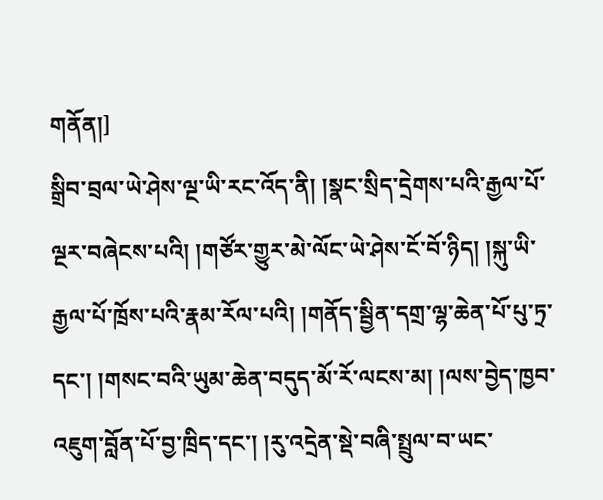གནོན།]
སྒྲིབ་བྲལ་ཡེ་ཤེས་ལྔ་ཡི་རང་འོད་ནི། །སྣང་སྲིད་དྲེགས་པའི་རྒྱལ་པོ་ལྔར་བཞེངས་པའི། །གཙོར་གྱུར་མེ་ལོང་ཡེ་ཤེས་ངོ་བོ་ཉིད། །སྐུ་ཡི་རྒྱལ་པོ་ཁྲོས་པའི་རྣམ་རོལ་པའི། །གནོད་སྦྱིན་དགྲ་ལྷ་ཆེན་པོ་པུ་ཏྲ་དང་། །གསང་བའི་ཡུམ་ཆེན་བདུད་མོ་རོ་ལངས་མ། །ལས་བྱེད་ཁྱབ་འཇུག་བློན་པོ་བྱ་ཁྲིད་དང་། །རུ་འདྲེན་སྡེ་བཞི་སྤྲུལ་བ་ཡང་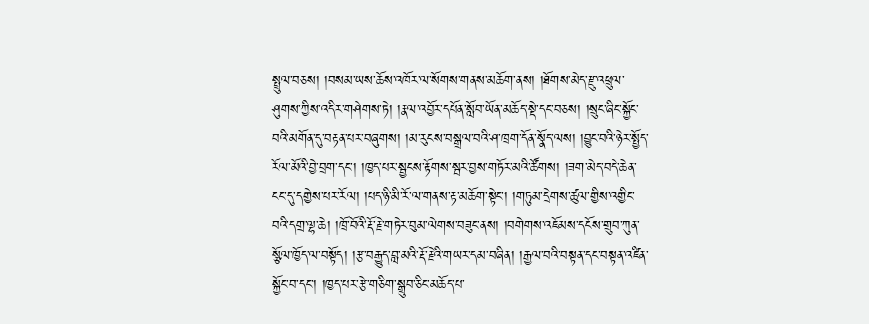སྤྲུལ་བཅས། །བསམ་ཡས་ཆོས་འཁོར་ལ་སོགས་གནས་མཆོག་ནས། །ཐོགས་མེད་རྫུ་འཕྲུལ་ཤུགས་ཀྱིས་འདིར་གཤེགས་ཏེ། །རྣལ་འབྱོར་དཔོན་སློབ་ཡོན་མཆོད་སྡེ་དང་བཅས། །སྲུང་ཞིང་སྐྱོང་བའི་མགོན་དུ་བརྟན་པར་བཞུགས། །མ་རུངས་བསྒྲལ་བའི་ཤ་ཁྲག་དོན་སྣོད་ལས། །བྱུང་བའི་ཉེར་སྤྱོད་རོལ་མོའི་བྱེ་བྲག་དང་། །ཁྱད་པར་སྦྱངས་རྟོགས་སྦར་བྱས་གཏོར་མའི་ཚོགས། །ཟག་མེད་བདེ་ཆེན་ངང་དུ་དགྱེས་པར་རོལ། །པད་ཉི་མི་རོ་ལ་གནས་རྟ་མཆོག་སྟེང་། །གཏུམ་དྲེགས་ཚུལ་གྱིས་འགྱིང་བའི་དགྲ་ལྷ་ཆེ། །ཁྲོ་བོའི་རྡོ་རྗེ་གཏེར་བུམ་ལེགས་བཟུང་ནས། །བགེགས་འཇོམས་དངོས་གྲུབ་ཀུན་སྩོལ་ཁྱོད་ལ་བསྟོད། །རྩ་བརྒྱུད་བླ་མའི་རྡོ་རྗེའི་གཡར་དམ་བཞིན། །རྒྱལ་བའི་བསྟན་དང་བསྟན་འཛིན་སྐྱོང་བ་དང་། །ཁྱད་པར་རྩེ་གཅིག་སྒྲུབ་ཅིང་མཆོད་པ་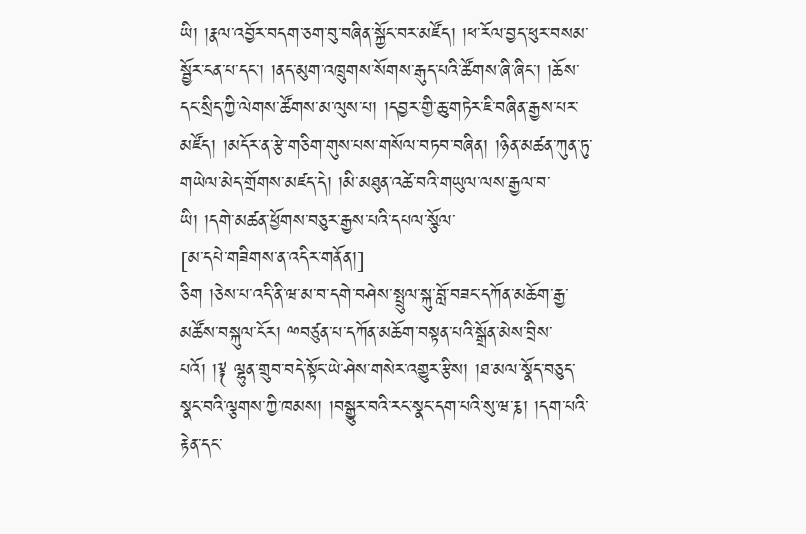ཡི། །རྣལ་འབྱོར་བདག་ཅག་བུ་བཞིན་སྐྱོང་བར་མཛོད། །ཕ་རོལ་བྱད་ཕུར་བསམ་སྦྱོར་ངན་པ་དང་། །ནད་མུག་འཁྲུགས་སོགས་རྒུད་པའི་ཚོགས་ཞི་ཞིང་། །ཆོས་དང་སྲིད་ཀྱི་ལེགས་ཚོགས་མ་ལུས་པ། །དབྱར་གྱི་ཆུ་གཏེར་ཇི་བཞིན་རྒྱས་པར་མཛོད། །མདོར་ན་རྩེ་གཅིག་གུས་པས་གསོལ་བཏབ་བཞིན། །ཉིན་མཚན་ཀུན་ཏུ་གཡེལ་མེད་གྲོགས་མཛད་དེ། །མི་མཐུན་འཚེ་བའི་གཡུལ་ལས་རྒྱལ་བ་ཡི། །དགེ་མཚན་ཕྱོགས་བཅུར་རྒྱས་པའི་དཔལ་སྩོལ་
[མ་དཔེ་གཟིགས་ན་འདིར་གནོན།]
ཅིག །ཅེས་པ་འདི་ནི་ཝ་མ་བ་དགེ་བཤེས་སྤྲུལ་སྐུ་བློ་བཟང་དཀོན་མཆོག་རྒྱ་མཚོས་བསྐུལ་ངོར། ྋབཙུན་པ་དཀོན་མཆོག་བསྟན་པའི་སྒྲོན་མེས་བྲིས་པའོ། །༈ ལྷུན་གྲུབ་བདེ་སྟོང་ཡེ་ཤེས་གསེར་འགྱུར་རྩིས། །ཐ་མལ་སྣོད་བཅུད་སྣང་བའི་ལྕགས་ཀྱི་ཁམས། །བསྒྱུར་བའི་རང་སྣང་དག་པའི་སུ་ཝ་རྞ། །དག་པའི་རྟེན་དང་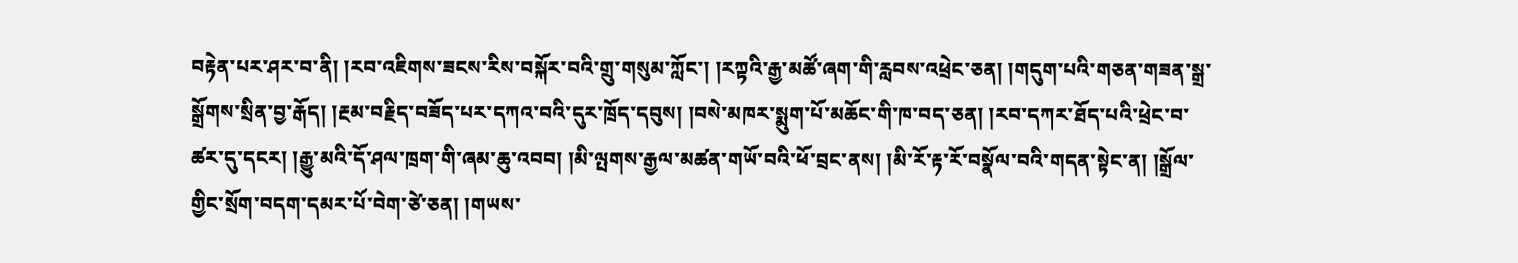བརྟེན་པར་ཤར་བ་ནི། །རབ་འཇིགས་ཟངས་རིས་བསྐོར་བའི་གྲུ་གསུམ་ཀློང་། །རཀྟའི་རྒྱ་མཚོ་ཞག་གི་རླབས་འཕྲེང་ཅན། །གདུག་པའི་གཅན་གཟན་སྒྲ་སྒྲོགས་སྲིན་བྱ་རྒོད། །རྔམ་བརྗིད་བཟོད་པར་དཀའ་བའི་དུར་ཁྲོད་དབུས། །བསེ་མཁར་སྨུག་པོ་མཆོང་གི་ཁ་བད་ཅན། །རབ་དཀར་ཐོད་པའི་ཕྲེང་བ་ཚར་དུ་དངར། །རྒྱུ་མའི་དོ་ཤལ་ཁྲག་གི་ཞམ་ཆུ་འབབ། །མི་ལྤགས་རྒྱལ་མཚན་གཡོ་བའི་ཕོ་བྲང་ནས། །མི་རོ་རྟ་རོ་བསྣོལ་བའི་གདན་སྟེང་ན། །སྒྲོལ་གྱིང་སྲོག་བདག་དམར་པོ་བེག་ཙེ་ཅན། །གཡས་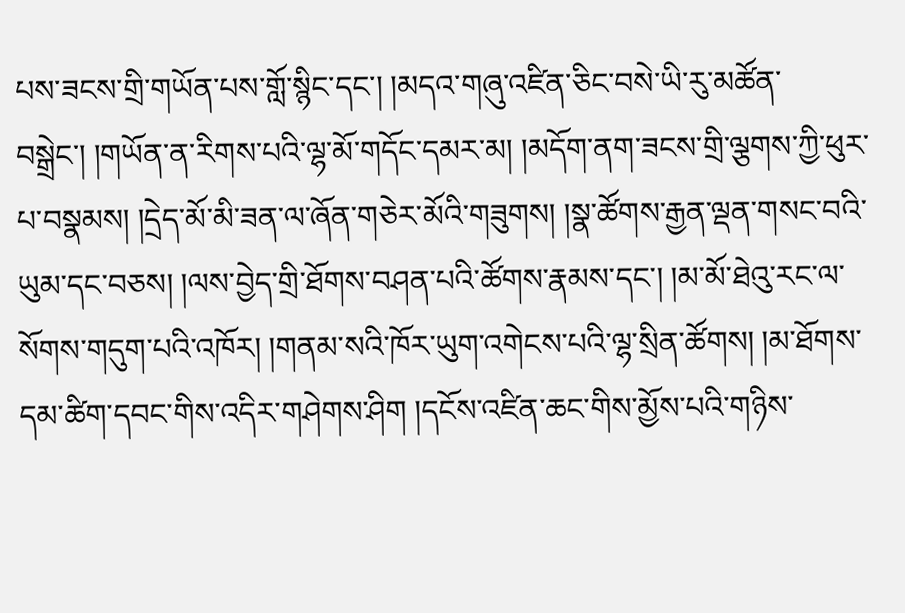པས་ཟངས་གྲི་གཡོན་པས་གློ་སྙིང་དང་། །མདའ་གཞུ་འཛིན་ཅིང་བསེ་ཡི་རུ་མཚོན་བསྒྲེང་། །གཡོན་ན་རིགས་པའི་ལྷ་མོ་གདོང་དམར་མ། །མདོག་ནག་ཟངས་གྲི་ལྕགས་ཀྱི་ཕུར་པ་བསྣམས། །དྲེད་མོ་མི་ཟན་ལ་ཞོན་གཅེར་མོའི་གཟུགས། །སྣ་ཚོགས་རྒྱན་ལྡན་གསང་བའི་ཡུམ་དང་བཅས། །ལས་བྱེད་གྲི་ཐོགས་བཤན་པའི་ཚོགས་རྣམས་དང་། །མ་མོ་ཐེའུ་རང་ལ་སོགས་གདུག་པའི་འཁོར། །གནམ་སའི་ཁོར་ཡུག་འགེངས་པའི་ལྷ་སྲིན་ཚོགས། །མ་ཐོགས་དམ་ཚིག་དབང་གིས་འདིར་གཤེགས་ཤིག །དངོས་འཛིན་ཆང་གིས་མྱོས་པའི་གཉིས་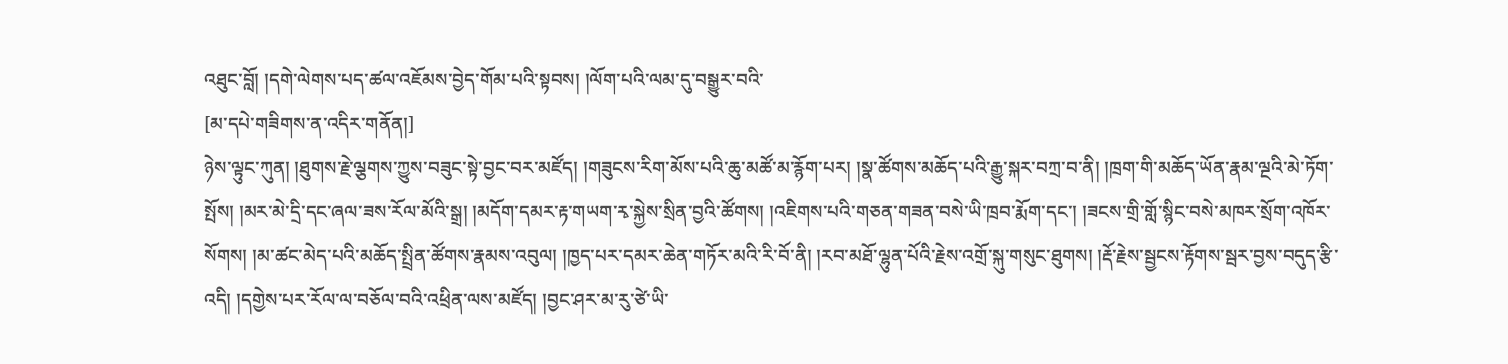འཐུང་བློ། །དགེ་ལེགས་པད་ཚལ་འཇོམས་བྱེད་གོམ་པའི་སྟབས། །ལོག་པའི་ལམ་དུ་བསྒྱུར་བའི་
[མ་དཔེ་གཟིགས་ན་འདིར་གནོན།]
ཉེས་ལྟུང་ཀུན། །ཐུགས་རྗེ་ལྕགས་ཀྱུས་བཟུང་སྟེ་བྱང་བར་མཛོད། །གཟུངས་རིག་མོས་པའི་ཆུ་མཚོ་མ་རྙོག་པར། །སྣ་ཚོགས་མཆོད་པའི་རྒྱུ་སྐར་བཀྲ་བ་ནི། །ཁྲག་གི་མཆོད་ཡོན་རྣམ་ལྔའི་མེ་ཏོག་སྤོས། །མར་མེ་དྲི་དང་ཞལ་ཟས་རོལ་མོའི་སྒྲ། །མདོག་དམར་རྟ་གཡག་རྭ་སྐྱེས་སྲིན་བྱའི་ཚོགས། །འཇིགས་པའི་གཅན་གཟན་བསེ་ཡི་ཁྲབ་རྨོག་དང་། །ཟངས་གྲི་གློ་སྙིང་བསེ་མཁར་སྲོག་འཁོར་སོགས། །མ་ཚང་མེད་པའི་མཆོད་སྤྲིན་ཚོགས་རྣམས་འབུལ། །ཁྱད་པར་དམར་ཆེན་གཏོར་མའི་རི་བོ་ནི། །རབ་མཐོ་ལྷུན་པོའི་རྗེས་འགྲོ་སྐུ་གསུང་ཐུགས། །རྡོ་རྗེས་སྦྱངས་རྟོགས་སྦར་བྱས་བདུད་རྩི་འདི། །དགྱེས་པར་རོལ་ལ་བཅོལ་བའི་འཕྲིན་ལས་མཛོད། །བྱང་ཤར་མ་རུ་ཙེ་ཡི་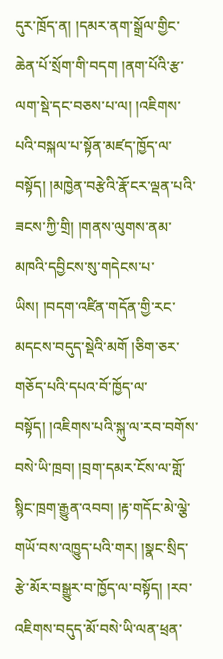དུར་ཁྲོད་ན། །དམར་ནག་སྒྲོལ་གྱིང་ཆེན་པོ་སྲོག་གི་བདག །ནག་པོའི་རྩ་ལག་སྡེ་དང་བཅས་པ་ལ། །འཇིགས་པའི་བསྐལ་པ་སྟོན་མཛད་ཁྱོད་ལ་བསྟོད། །མཁྱེན་བརྩེའི་རྣོ་ངར་ལྡན་པའི་ཟངས་ཀྱི་གྲི། །གནས་ལུགས་ནམ་མཁའི་དབྱིངས་སུ་གདེངས་པ་ཡིས། །བདག་འཛིན་གདོན་གྱི་རང་མདངས་བདུད་སྡེའི་མགོ །ཅིག་ཅར་གཅོད་པའི་དཔའ་བོ་ཁྱོད་ལ་བསྟོད། །འཇིགས་པའི་སྐུ་ལ་རབ་བགོས་བསེ་ཡི་ཁྲབ། །བྲག་དམར་ངོས་ལ་གློ་སྙིང་ཁྲག་རྒྱུན་འབབ། །རྟ་གདོང་མེ་ལྕེ་གཡོ་བས་འཁྱུད་པའི་གར། །སྣང་སྲིད་རྩེ་མོར་བསྒྱུར་བ་ཁྱོད་ལ་བསྟོད། །རབ་འཇིགས་བདུད་མོ་བསེ་ཡི་ལན་ཕྲན་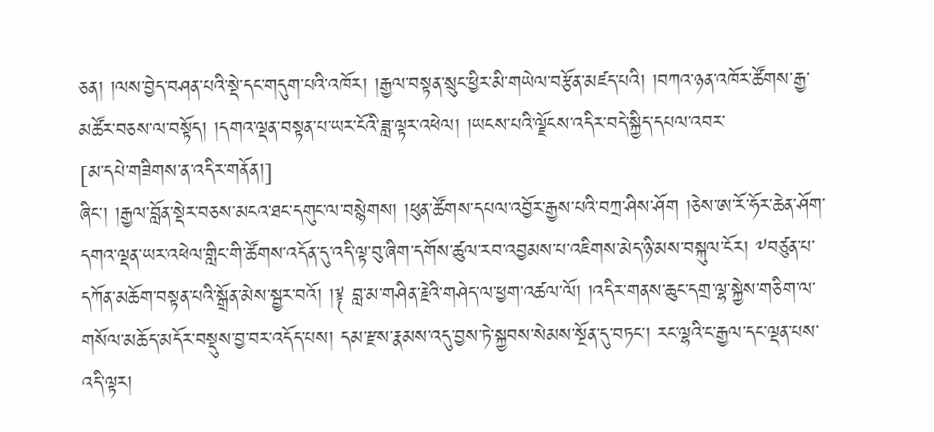ཅན། །ལས་བྱེད་བཤན་པའི་སྡེ་དང་གདུག་པའི་འཁོར། །རྒྱལ་བསྟན་སྲུང་ཕྱིར་མི་གཡེལ་བརྩོན་མཛད་པའི། །བཀའ་ཉན་འཁོར་ཚོགས་རྒྱ་མཚོར་བཅས་ལ་བསྟོད། །དགའ་ལྡན་བསྟན་པ་ཡར་ངོའི་ཟླ་ལྟར་འཕེལ། །ཡངས་པའི་ལྗོངས་འདིར་བདེ་སྐྱིད་དཔལ་འབར་
[མ་དཔེ་གཟིགས་ན་འདིར་གནོན།]
ཞིང་། །རྒྱལ་བློན་སྡེར་བཅས་མངའ་ཐང་དགུང་ལ་བསྙེགས། །ཕུན་ཚོགས་དཔལ་འབྱོར་རྒྱས་པའི་བཀྲ་ཤིས་ཤོག །ཅེས་ཨ་རོ་ཧོར་ཆེན་ཤོག་དགའ་ལྡན་ཡར་འཕེལ་གླིང་གི་ཚོགས་འདོན་དུ་འདི་ལྟ་བུ་ཞིག་དགོས་ཚུལ་རབ་འབྱམས་པ་འཇིགས་མེད་ཉི་མས་བསྐུལ་ངོར། ༸བཙུན་པ་དཀོན་མཆོག་བསྟན་པའི་སྒྲོན་མེས་སྦྱར་བའོ། །༈ བླ་མ་གཤིན་རྗེའི་གཤེད་ལ་ཕྱག་འཚལ་ལོ། །འདིར་གནས་ཆུང་དགྲ་ལྷ་སྐྱེས་གཅིག་ལ་གསོལ་མཆོད་མདོར་བསྡུས་བྱ་བར་འདོད་པས། དམ་རྫས་རྣམས་འདུ་བྱས་ཏེ་སྐྱབས་སེམས་སྔོན་དུ་བཏང་། རང་ལྷའི་ང་རྒྱལ་དང་ལྡན་པས་འདི་ལྟར།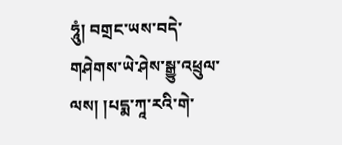ཧཱུཾ། བགྲང་ཡས་བདེ་གཤེགས་ཡེ་ཤེས་སྒྱུ་འཕྲུལ་ལས། །པདྨ་ཀཱ་རའི་གེ་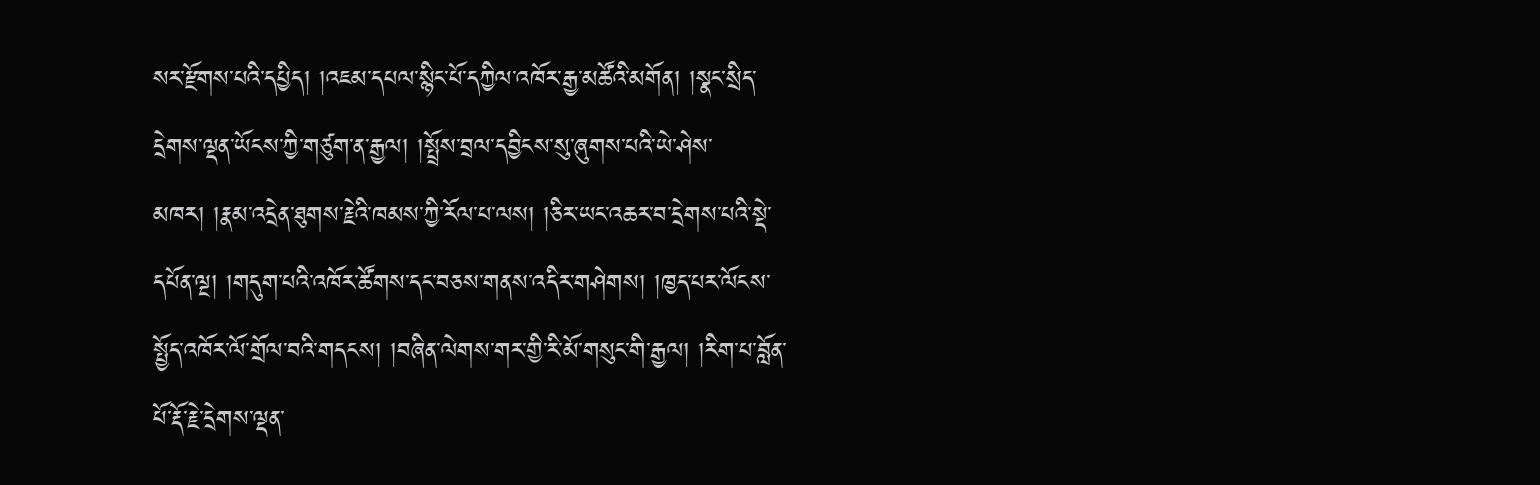སར་རྫོགས་པའི་དཔྱིད། །འཇམ་དཔལ་སྙིང་པོ་དཀྱིལ་འཁོར་རྒྱ་མཚོའི་མགོན། །སྣང་སྲིད་དྲེགས་ལྡན་ཡོངས་ཀྱི་གཙུག་ན་རྒྱལ། །སྤྲོས་བྲལ་དབྱིངས་སུ་ཞུགས་པའི་ཡེ་ཤེས་མཁར། །རྣམ་འདྲེན་ཐུགས་རྗེའི་ཁམས་ཀྱི་རོལ་པ་ལས། །ཅིར་ཡང་འཆར་བ་དྲེགས་པའི་སྡེ་དཔོན་ལྔ། །གདུག་པའི་འཁོར་ཚོགས་དང་བཅས་གནས་འདིར་གཤེགས། །ཁྱད་པར་ལོངས་སྤྱོད་འཁོར་ལོ་གྲོལ་བའི་གདངས། །བཞིན་ལེགས་གར་གྱི་རི་མོ་གསུང་གི་རྒྱལ། །རིག་པ་བློན་པོ་རྡོ་རྗེ་དྲེགས་ལྡན་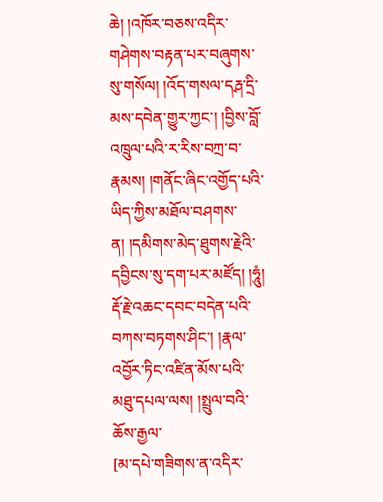ཆེ། །འཁོར་བཅས་འདིར་གཤེགས་བརྟན་པར་བཞུགས་སུ་གསོལ། །འོད་གསལ་དརྴ་དྲི་མས་དབེན་གྱུར་ཀྱང་། །བྱིས་བློ་འཁྲུལ་པའི་ར་རིས་བཀྲ་བ་རྣམས། །གནོང་ཞིང་འགྱོད་པའི་ཡིད་ཀྱིས་མཐོལ་བཤགས་ན། །དམིགས་མེད་ཐུགས་རྗེའི་དབྱིངས་སུ་དག་པར་མཛོད། །ཧཱུཾ། རྡོ་རྗེ་འཆང་དབང་བདེན་པའི་བཀས་བཏགས་ཤིང་། །རྣལ་འབྱོར་ཏིང་འཛིན་མོས་པའི་མཐུ་དཔལ་ལས། །སྤྲུལ་བའི་ཆོས་རྒྱལ་
[མ་དཔེ་གཟིགས་ན་འདིར་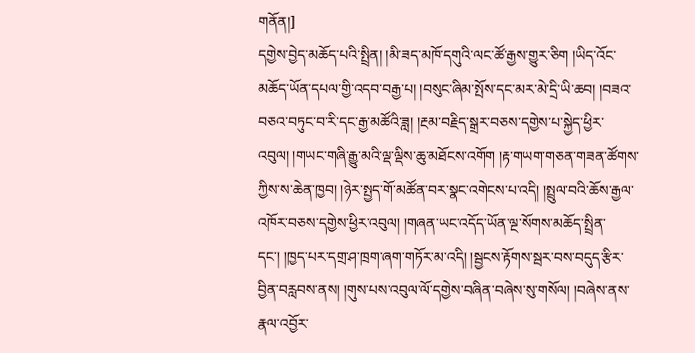གནོན།]
དགྱེས་བྱེད་མཆོད་པའི་སྤྲིན། །མི་ཟད་མཁོ་དགུའི་ལང་ཚོ་རྒྱས་གྱུར་ཅིག །ཡིད་འོང་མཆོད་ཡོན་དཔལ་གྱི་འདབ་བརྒྱ་པ། །བསུང་ཞིམ་སྤོས་དང་མར་མེ་དྲི་ཡི་ཆབ། །བཟའ་བཅའ་བཏུང་བ་རི་དང་རྒྱ་མཚོའི་ཟླ། །རྔམ་བརྗིད་སྒྲར་བཅས་དགྱེས་པ་སྐྱེད་ཕྱིར་འབུལ། །གཡང་གཞི་རྒྱུ་མའི་ལྡ་ལྡིས་ཆུ་མཐོངས་འགོག །རྟ་གཡག་གཅན་གཟན་ཚོགས་ཀྱིས་ས་ཆེན་ཁྱབ། །ཉེར་སྤྱད་གོ་མཚོན་བར་སྣང་འགེངས་པ་འདི། །སྤྲུལ་བའི་ཆོས་རྒྱལ་འཁོར་བཅས་དགྱེས་ཕྱིར་འབུལ། །གཞན་ཡང་འདོད་ཡོན་ལྔ་སོགས་མཆོད་སྤྲིན་དང་། །ཁྱད་པར་དགྲ་ཤ་ཁྲག་ཞག་གཏོར་མ་འདི། །སྦྱངས་རྟོགས་སྦར་བས་བདུད་རྩིར་བྱིན་བརླབས་ནས། །གུས་པས་འབུལ་ལོ་དགྱེས་བཞིན་བཞེས་སུ་གསོལ། །བཞེས་ནས་རྣལ་འབྱོར་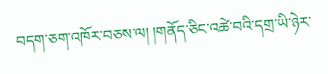བདག་ཅག་འཁོར་བཅས་ལ། །གནོད་ཅིང་འཚེ་བའི་དགྲ་ཡི་ཉེར་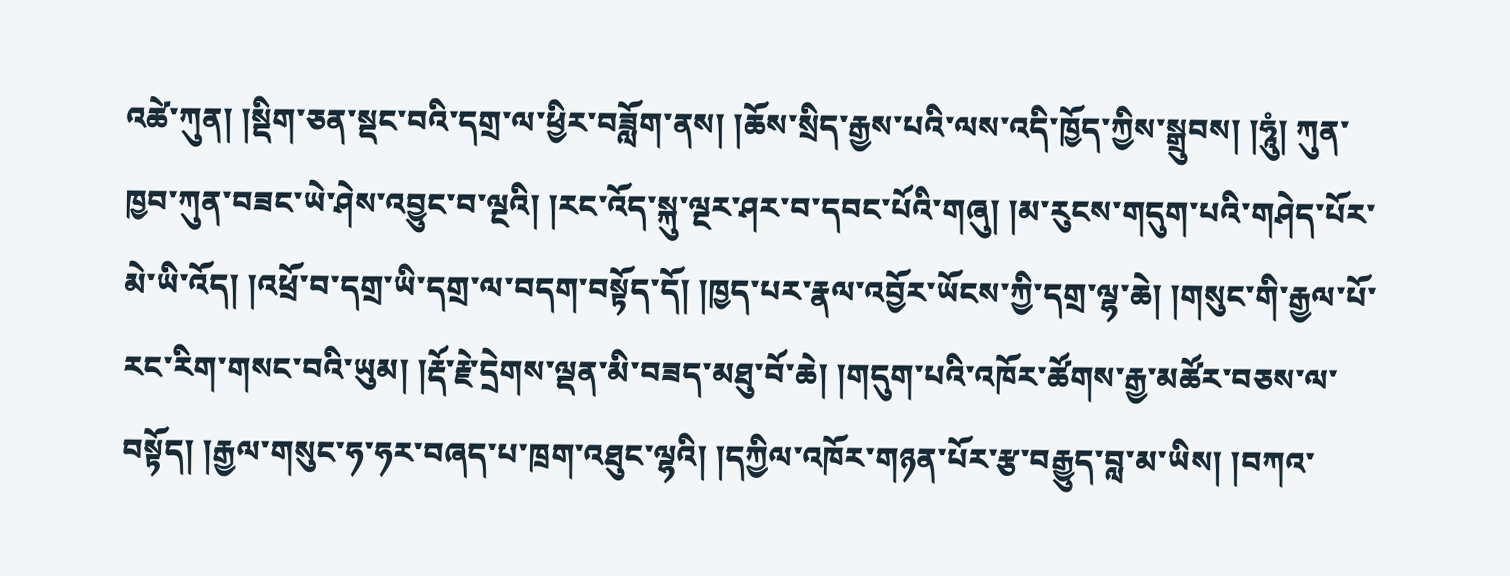འཚེ་ཀུན། །སྡིག་ཅན་སྡང་བའི་དགྲ་ལ་ཕྱིར་བཟློག་ནས། །ཆོས་སྲིད་རྒྱས་པའི་ལས་འདི་ཁྱོད་ཀྱིས་སྒྲུབས། །ཧཱུཾ། ཀུན་ཁྱབ་ཀུན་བཟང་ཡེ་ཤེས་འབྱུང་བ་ལྔའི། །རང་འོད་སྐུ་ལྔར་ཤར་བ་དབང་པོའི་གཞུ། །མ་རུངས་གདུག་པའི་གཤེད་པོར་མེ་ཡི་འོད། །འཕྲོ་བ་དགྲ་ཡི་དགྲ་ལ་བདག་བསྟོད་དོ། །ཁྱད་པར་རྣལ་འབྱོར་ཡོངས་ཀྱི་དགྲ་ལྷ་ཆེ། །གསུང་གི་རྒྱལ་པོ་རང་རིག་གསང་བའི་ཡུམ། །རྡོ་རྗེ་དྲེགས་ལྡན་མི་བཟད་མཐུ་བོ་ཆེ། །གདུག་པའི་འཁོར་ཚོགས་རྒྱ་མཚོར་བཅས་ལ་བསྟོད། །རྒྱལ་གསུང་ཧ་ཧར་བཞད་པ་ཁྲག་འཐུང་ལྷའི། །དཀྱིལ་འཁོར་གཉན་པོར་རྩ་བརྒྱུད་བླ་མ་ཡིས། །བཀའ་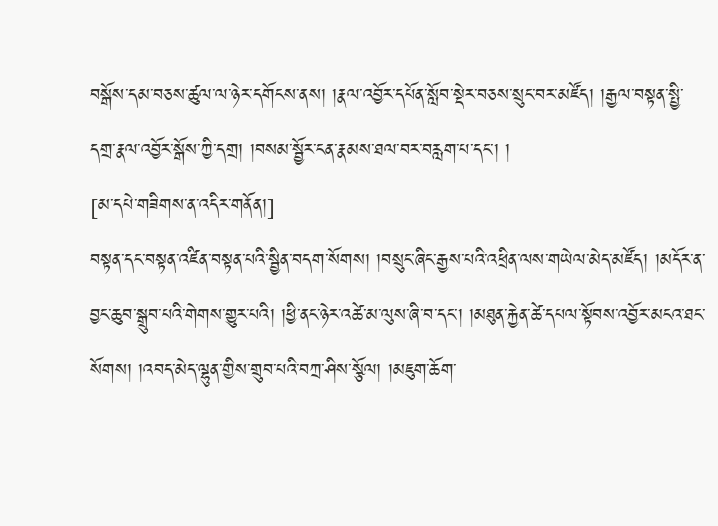བསྒོས་དམ་བཅས་ཚུལ་ལ་ཉེར་དགོངས་ནས། །རྣལ་འབྱོར་དཔོན་སློབ་སྡེར་བཅས་སྲུང་བར་མཛོད། །རྒྱལ་བསྟན་སྤྱི་དགྲ་རྣལ་འབྱོར་སྒོས་ཀྱི་དགྲ། །བསམ་སྦྱོར་ངན་རྣམས་ཐལ་བར་བརླག་པ་དང་། །
[མ་དཔེ་གཟིགས་ན་འདིར་གནོན།]
བསྟན་དང་བསྟན་འཛིན་བསྟན་པའི་སྦྱིན་བདག་སོགས། །བསྲུང་ཞིང་རྒྱས་པའི་འཕྲིན་ལས་གཡེལ་མེད་མཛོད། །མདོར་ན་བྱང་ཆུབ་སྒྲུབ་པའི་གེགས་གྱུར་པའི། །ཕྱི་ནང་ཉེར་འཚེ་མ་ལུས་ཞི་བ་དང་། །མཐུན་རྐྱེན་ཚེ་དཔལ་སྟོབས་འབྱོར་མངའ་ཐང་སོགས། །འབད་མེད་ལྷུན་གྱིས་གྲུབ་པའི་བཀྲ་ཤིས་སྩོལ། །མཇུག་ཆོག་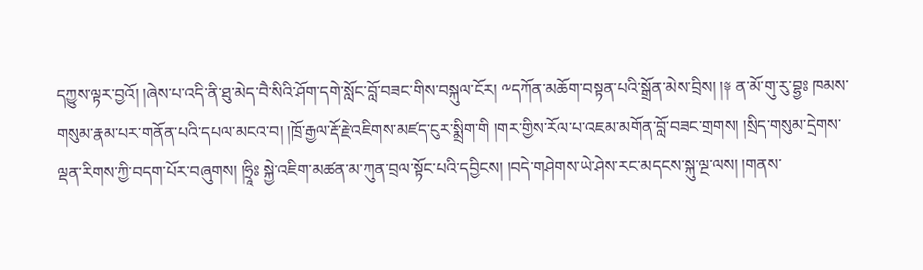དཀྱུས་ལྟར་བྱའོ། །ཞེས་པ་འདི་ནི་ཐུ་མེད་བཻ་སིའི་ཤོག་དགེ་སློང་བློ་བཟང་གིས་བསྐུལ་ངོར། ༸དཀོན་མཆོག་བསྟན་པའི་སྒྲོན་མེས་བྲིས། །༈ ན་མོ་གུ་རུ་བྷྱཿ ཁམས་གསུམ་རྣམ་པར་གནོན་པའི་དཔལ་མངའ་བ། །ཁྲོ་རྒྱལ་རྡོ་རྗེ་འཇིགས་མཛད་ངུར་སྨྲིག་གི །གར་གྱིས་རོལ་པ་འཇམ་མགོན་བློ་བཟང་གྲགས། །སྲིད་གསུམ་དྲེགས་ལྡན་རིགས་ཀྱི་བདག་པོར་བཞུགས། །ཧྲཱིཿ སྐྱེ་འཇིག་མཚན་མ་ཀུན་བྲལ་སྟོང་པའི་དབྱིངས། །བདེ་གཤེགས་ཡེ་ཤེས་རང་མདངས་སྐུ་ལྔ་ལས། །གནས་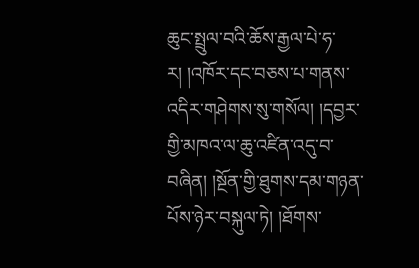ཆུང་སྤྲུལ་བའི་ཆོས་རྒྱལ་པེ་ཧ་ར། །འཁོར་དང་བཅས་པ་གནས་འདིར་གཤེགས་སུ་གསོལ། །དབྱར་གྱི་མཁའ་ལ་ཆུ་འཛིན་འདུ་བ་བཞིན། །སྔོན་གྱི་ཐུགས་དམ་གཉན་པོས་ཉེར་བསྐུལ་ཏེ། །ཐོགས་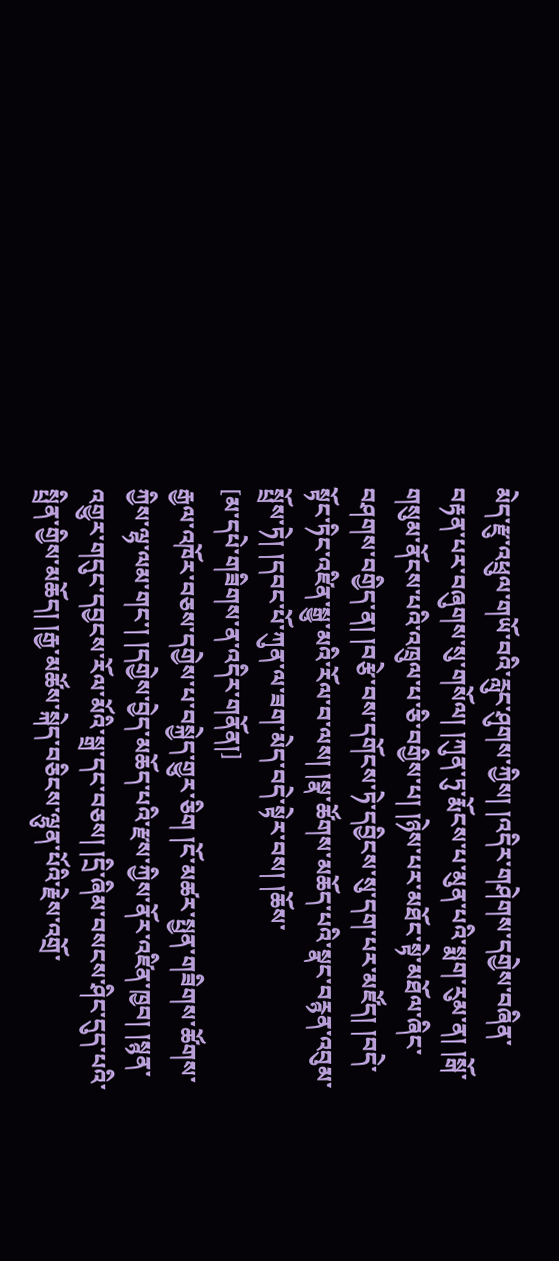མེད་རྫུ་འཕྲུལ་གཡོ་བའི་རླུང་ཤུགས་ཀྱིས། །འདིར་གཤེགས་དགྱེས་བཞིན་བརྟན་པར་བཞུགས་སུ་གསོལ། །ཀུན་ཏུ་རྨོངས་པ་མུན་པའི་སྨག་རུམ་ན། །སྒོ་གསུམ་ནོངས་པའི་འཁྲུལ་པ་ཅི་བགྱིས་པ། །ཉེས་པར་མཐོང་སྟེ་མཐོལ་ཞིང་བཤགས་བགྱིད་ན། །བརྩེ་བས་དགོངས་ཏེ་དབྱིངས་སུ་དག་པར་མཛོད། །བདེ་སྟོང་ཏིང་འཛིན་སྒྱུ་མའི་རོལ་བ་ལས། །སྣ་ཚོགས་མཆོད་པའི་སྣང་བརྙན་འབུམ་སྤྲོས་ཏེ། །དབང་པོ་ཀུན་ལ་ཟག་མེད་བདེ་སྟེར་བས། །ཆོས་
[མ་དཔེ་གཟིགས་ན་འདིར་གནོན།]
རྒྱལ་འཁོར་བཅས་དགྱེས་པ་བསྐྱེད་གྱུར་ཅིག །ངོ་མཚར་སྤྱན་གཟིགས་ཚོགས་ཀྱིས་ལྷ་ལམ་གང་། །དགྱེས་བྱེད་མཆོད་པའི་རྫས་ཀྱིས་ནོར་འཛིན་ཁྱབ། །སྙན་འགྱུར་གདུང་དབྱངས་རོལ་མོའི་སྒྲ་དང་བཅས། །དྲི་ཞིམ་བསངས་ཤིང་དུད་པའི་སྤྲིན་གྱིས་མཆོད། །རྒྱ་མཚོས་སྐེད་བཅིངས་ལྷུན་པོའི་རྗེས་འགྲོ་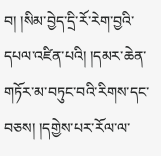བ། །སིམ་བྱེད་དྲི་རོ་རེག་བྱའི་དཔལ་འཛིན་པའི། །དམར་ཆེན་གཏོར་མ་བཏུང་བའི་རིགས་དང་བཅས། །དགྱེས་པར་རོལ་ལ་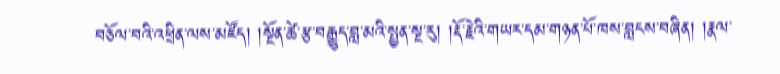བཅོལ་བའི་འཕྲིན་ལས་མཛོད། །སྔོན་ཚེ་རྩ་བརྒྱུད་བླ་མའི་སྤྱན་སྔ་རུ། །རྡོ་རྗེའི་གཡར་དམ་གཉན་པོ་ཁས་བླངས་བཞིན། །རྣལ་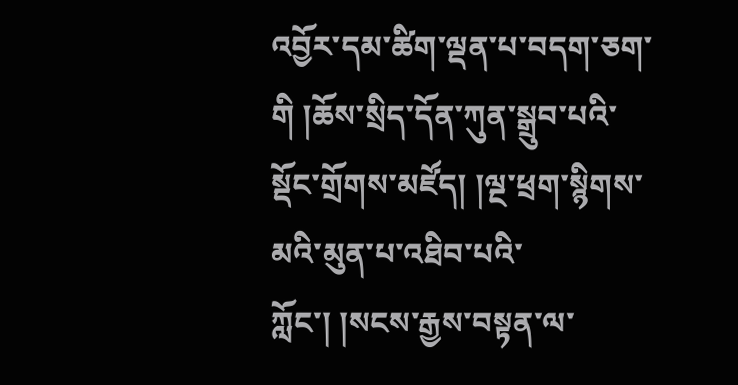འབྱོར་དམ་ཚིག་ལྡན་པ་བདག་ཅག་གི །ཆོས་སྲིད་དོན་ཀུན་སྒྲུབ་པའི་སྡོང་གྲོགས་མཛོད། །ལྔ་ཕྲག་སྙིགས་མའི་མུན་པ་འཐིབ་པའི་ཀློང་། །སངས་རྒྱས་བསྟན་ལ་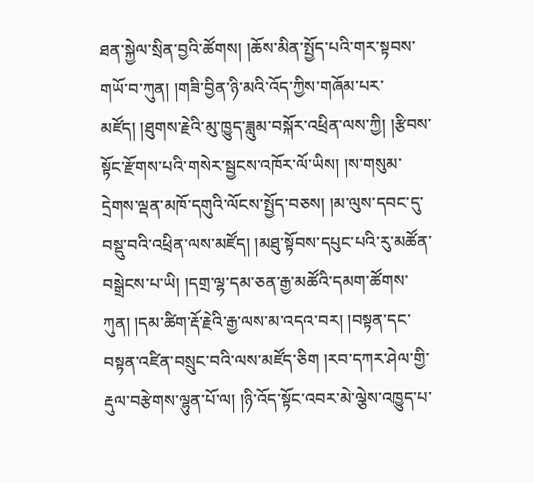ཐན་སྐྱེལ་སྲིན་བྱའི་ཚོགས། །ཆོས་མིན་སྤྱོད་པའི་གར་སྟབས་གཡོ་བ་ཀུན། །གཟི་བྱིན་ཉི་མའི་འོད་ཀྱིས་གཞོམ་པར་མཛོད། །ཐུགས་རྗེའི་མུ་ཁྱུད་ཟླུམ་བསྐོར་འཕྲིན་ལས་ཀྱི། །རྩིབས་སྟོང་རྫོགས་པའི་གསེར་སྦྱངས་འཁོར་ལོ་ཡིས། །ས་གསུམ་དྲེགས་ལྡན་མཁོ་དགུའི་ལོངས་སྤྱོད་བཅས། །མ་ལུས་དབང་དུ་བསྡུ་བའི་འཕྲིན་ལས་མཛོད། །མཐུ་སྟོབས་དཔུང་པའི་རུ་མཚོན་བསྒྲེངས་པ་ཡི། །དགྲ་ལྷ་དམ་ཅན་རྒྱ་མཚོའི་དམག་ཚོགས་ཀུན། །དམ་ཚིག་རྡོ་རྗེའི་རྒྱ་ལས་མ་འདའ་བར། །བསྟན་དང་བསྟན་འཛིན་བསྲུང་བའི་ལས་མཛོད་ཅིག །རབ་དཀར་ཤེལ་གྱི་རྡུལ་བརྩེགས་ལྷུན་པོ་ལ། །ཉི་འོད་སྟོང་འབར་མེ་ལྕེས་འཁྱུད་པ་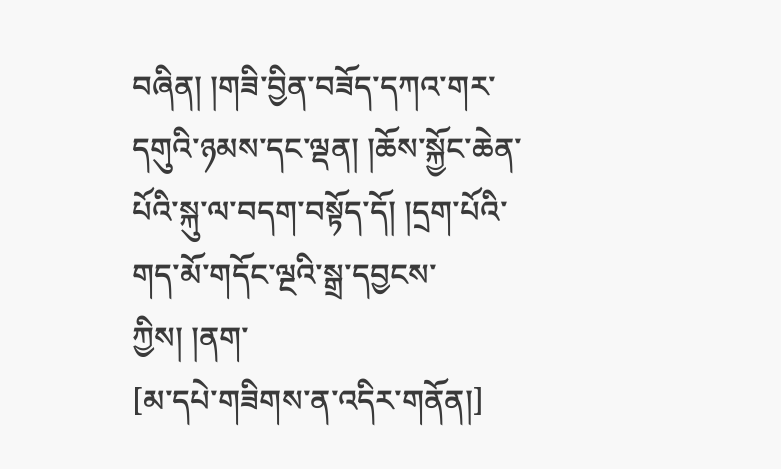བཞིན། །གཟི་བྱིན་བཟོད་དཀའ་གར་དགུའི་ཉམས་དང་ལྡན། །ཆོས་སྐྱོང་ཆེན་པོའི་སྐུ་ལ་བདག་བསྟོད་དོ། །དྲག་པོའི་གད་མོ་གདོང་ལྔའི་སྒྲ་དབྱངས་ཀྱིས། །ནག་
[མ་དཔེ་གཟིགས་ན་འདིར་གནོན།]